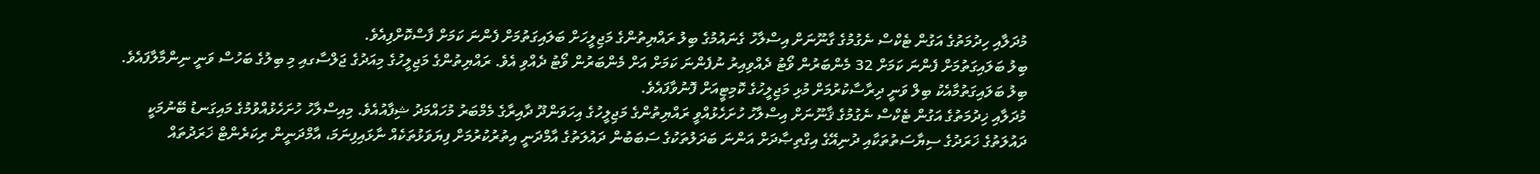މުދަލާއި ހިދުމަތުގެ އަގުން ޓެކްސް ނެގުމުގެ ގާނޫނަށް އިސްލާހު ގެނައުމުގެ ބިލު ރައްޔިތުންގެ މަޖިލީހަށް ބަލައިގަތުމަށް ފެންނަ ކަމަށް ފާސްކޮށްފިއެވެ.
ބިލު ބަލައިގަތުމަށް ފެންނަ ކަމަށް 32 މެންބަރުން ވޯޓު ދެއްވިއިރު ނުފެންނަ ކަމަށް އަށް މެންބަރުން ވޯޓު ދެއްވި އެވެ. ރައްޔިތުންގެ މަޖިލީހުގެ މިއަދުގެ ޖަލްސާގއި މި ބިލުގެ ބަހުސް ވަނީ ނިންމާލާފައެވެ. ބިލު ބަލައިގަތުމާއެކު ބިލް ވަނީ ދިރާސާކުރުމަށް މުޅި މަޖިލީހުގެ ކޮމިޓީއަށް ފޮނުވާފައެވެ.
މުދަލާއި ޚިދުމަތުގެ އަގުން ޓެކްސް ނެގުމުގެ ޤާނޫނަށް އިސްލާހު ހުށަހެޅުއްވީ ރައްޔިތުންގެ މަޖިލީހުގެ އިހަވަންދޫ ދާއިރާގެ މެމްބަރު މުހައްމަދު ޝިފާއުއެވެ. މިއިސްލާހު ހުށަހެޅުއްވުމުގެ މައިގަނޑު ބޭނުމަކީ ދައުލަތުގެ ޚަރަދުގެ ސިޔާސަތުތަކާއި ދުނިއޭގެ އިގްތިޞާދަށް އަންނަ ބަދަލުތަކުގެ ސަބަބުން ދައުލަތުގެ އާމްދަނީ އިތުރުކުރުމަށް ފިޔަވަޅުތަކެއް ނާޅައިފިނަމަ، އާމްދަނީން ރިކަރެންޓް ޚަރަދުތައް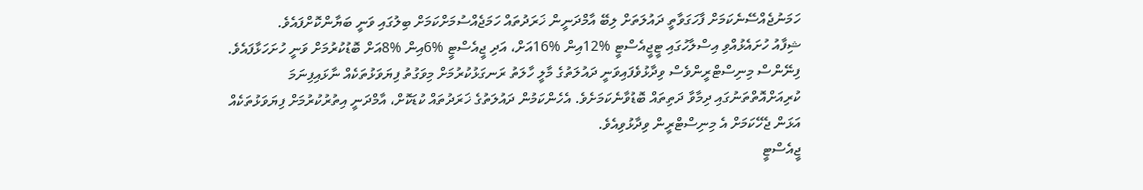ހަމަނުޖެއްސޭނެކަމަށް ފާހަގަވާތީ ދައުލަތަށް ލިބޭ އާމްދަނީން ޚަރަދުތައް ހަމަޖެއްސުމަށްކަމަށް ބިލުގައި ވަނީ ބަޔާންކޮށްފައެވެ.
ޝިފާއު ހުށައެޅުއްވި އިސްލާހުގައި ޓީޖީއެސްޓީ %12އިން %16އަށް، އަދި ޖީއެސްޓީ %6އިން %8އަށް ބޮޑުކުރުމަށް ވަނީ ހުށަހަޅާފައެވެ. ފިނޭންސް މިނިސްޓްރީންވެސް ވިދާޅުވެފައިވަނީ ދައުލަތުގެ މާލީ ހާލަތު ރަނގަޅުކުރުމަށް މިވަގުތު ފިޔަވަޅުތަކެއް ނާޅައިފިނަމަ ކުރިއަށްއޮތްތަނުގައި ދިމާވާ ދަތިތައް ބޮޑުވާނެކަމަށެވެ. އެހެންކަމުން ދައުލަތުގެ ޚަރަދުތައް ކުޑަކޮށް، އާމްދަނީ އިތުރުކުރުމަށް ފިޔަވަޅުތަކެއް އަޅަން ޖެހޭކަމަށް އެ މިނިސްޓްރީން ވިދާޅުވިއެވެ.
ޖީއެސްޓީ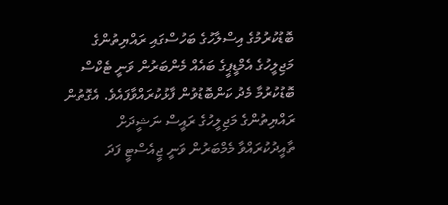ބޮޑުކުރުމުގެ އިސްލާހުގެ ބަހުސްގައި ރައްޔިތުންގެ މަޖިލީހުގެ އެމްޑީޕީގެ ބައެއް މެންބަރުން ވަނީ ޓެކްސް ބޮޑުކުރުމާ މެދު ކަންބޮޑުވުން ފާޅުކުރައްވާފައެވެ. އެގޮތުން ރައްޔިތުންގެ މަޖިލީހުގެ ރައީސް ނަޝީދަށް ތާއީދުކުރައްވާ މެމްބަރުން ވަނީ ޖީއެސްޓީ ފަދަ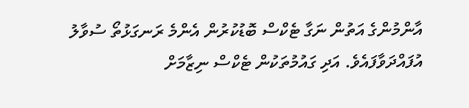އާންމުންގެ އަތުން ނަގާ ޓެކްސް ބޮޑުކުރުން އެންމެ ރަނގަޅުތޯ ސުވާލު އުފައްދަވާފައެވެ. އަދި ގައުމުތަކުން ޓެކްސް ނިޒާމަށް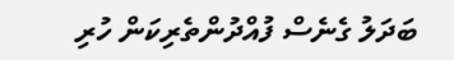ބަދަލު ގެނެސް ފުއްދުންތެރިކަން ހުރި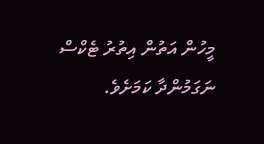މީހުން އަތުން އިތުރު ޓެކްސް ނަގަމުންދާ ކަމަށެވެ.